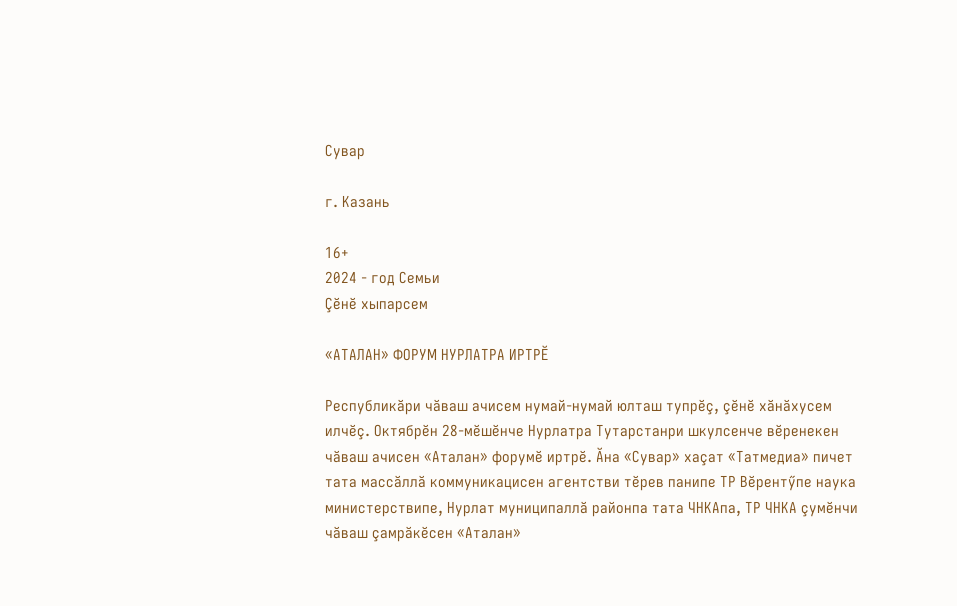Сувар

г. Казань

16+
2024 - год Семьи
Çӗнӗ хыпарсем

«АТАЛАН» ФОРУМ НУРЛАТРА ИРТРӖ

Республикăри чăваш ачисем нумай-нумай юлташ тупрӗç, çӗнӗ хăнăхусем илчӗç. Октябрӗн 28-мӗшӗнче Нурлатра Тутарстанри шкулсенче вӗренекен чăваш ачисен «Аталан» форумӗ иртрӗ. Ăна «Сувар» хаçат «Татмедиа» пичет тата массăллă коммуникацисен агентстви тӗрев панипе ТР Вӗрентӳпе наука министерствипе, Нурлат муниципаллă районпа тата ЧНКАпа, ТР ЧНКА çумӗнчи чăваш çамрăкӗсен «Аталан»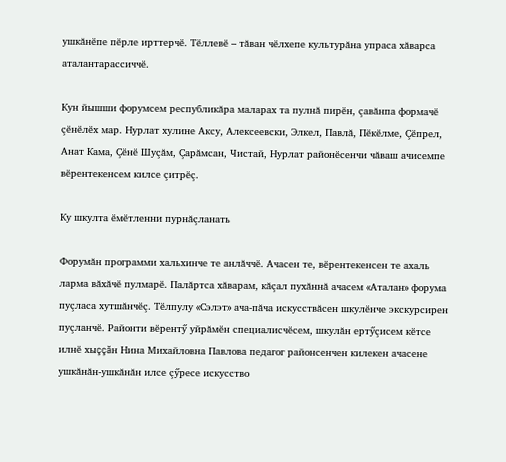ушкăнӗпе пӗрле ирттерчӗ. Тӗллевӗ – тăван чӗлхепе культурăна упраса хăварса аталантарассиччӗ.

Кун йышши форумсем республикăра маларах та пулнă пирӗн, çавăнпа формачӗ çӗнӗлӗх мар. Нурлат хулине Аксу, Алексеевски, Элкел, Павлă, Пӗкӗлме, Çӗпрел, Анат Кама, Çӗнӗ Шуçăм, Çарăмсан, Чистай, Нурлат районӗсенчи чăваш ачисемпе вӗрентекенсем килсе çитрӗç.

Ку шкулта ӗмӗтленни пурнăçланать

Форумăн программи хальхинче те анлăччӗ. Ачасен те, вӗрентекенсен те ахаль ларма вăхăчӗ пулмарӗ. Палăртса хăварам, кăçал пухăннă ачасем «Аталан» форума пуçласа хутшăнчӗç. Тӗлпулу «Сэлэт» ача-пăча искусствăсен шкулӗнче экскурсирен пуçланчӗ. Районти вӗрентӳ уйрăмӗн специалисчӗсем, шкулăн ертӳçисем кӗтсе илнӗ хыççăн Нина Михайловна Павлова педагог районсенчен килекен ачасене ушкăнăн-ушкăнăн илсе çӳресе искусство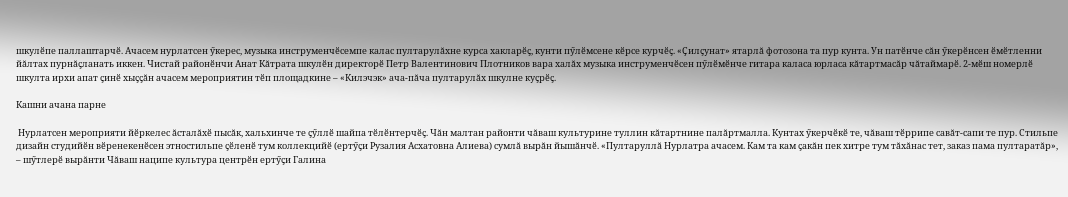шкулӗпе паллаштарчӗ. Ачасем нурлатсен ӳкерес, музыка инструменчӗсемпе калас пултарулăхне курса хакларӗç, кунти пӳлӗмсене кӗрсе курчӗç. «Çилçунат» ятарлă фотозона та пур кунта. Ун патӗнче сăн ӳкерӗнсен ӗмӗтленни йăлтах пурнăçланать иккен. Чистай районӗнчи Анат Кăтрата шкулӗн директорӗ Петр Валентинович Плотников вара халăх музыка инструменчӗсен пӳлӗмӗнче гитара каласа юрласа кăтартмасăр чăтаймарӗ. 2-мӗш номерлӗ шкулта ирхи апат çинӗ хыççăн ачасем мероприятин тӗп площадкине – «Килэчэк» ача-пăча пултарулăх шкулне куçрӗç.

Кашни ачана парне

 Нурлатсен мероприяти йӗркелес ăсталăхӗ пысăк, хальхинче те çӳллӗ шайпа тӗлӗнтерчӗç. Чăн малтан районти чăваш культурине туллин кăтартнине палăртмалла. Кунтах ӳкерчӗкӗ те, чăваш тӗррипе савăт-сапи те пур. Стильпе дизайн студийӗн вӗренекенӗсен этностильпе çӗленӗ тум коллекцийӗ (ертӳçи Рузалия Асхатовна Алиева) сумлă вырăн йышăнчӗ. «Пултаруллă Нурлатра ачасем. Кам та кам çакăн пек хитре тум тăхăнас тет, заказ пама пултаратăр», – шӳтлерӗ вырăнти Чăваш наципе культура центрӗн ертӳçи Галина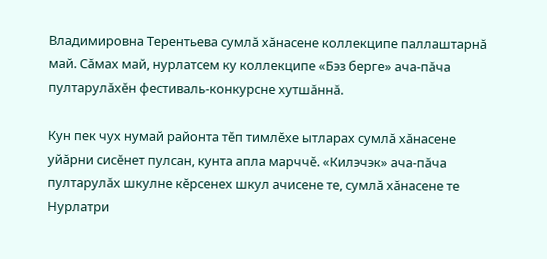Владимировна Терентьева сумлă хăнасене коллекципе паллаштарнă май. Сăмах май, нурлатсем ку коллекципе «Бэз берге» ача-пăча пултарулăхӗн фестиваль-конкурсне хутшăннă.

Кун пек чух нумай районта тӗп тимлӗхе ытларах сумлă хăнасене уйăрни сисӗнет пулсан, кунта апла марччӗ. «Килэчэк» ача-пăча пултарулăх шкулне кӗрсенех шкул ачисене те, сумлă хăнасене те Нурлатри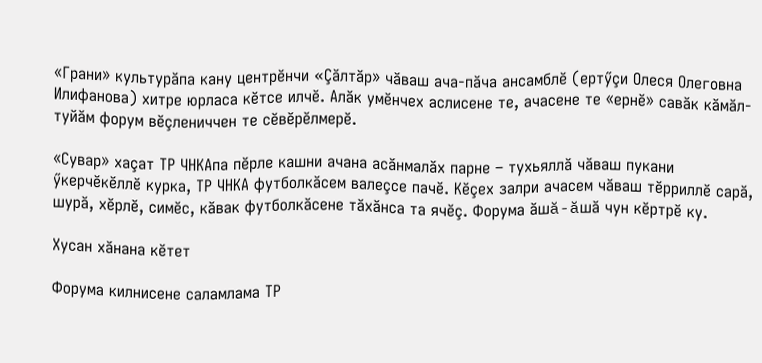«Грани» культурăпа кану центрӗнчи «Çăлтăр» чăваш ача-пăча ансамблӗ (ертӳçи Олеся Олеговна Илифанова) хитре юрласа кӗтсе илчӗ. Алăк умӗнчех аслисене те, ачасене те «ернӗ» савăк кăмăл-туйăм форум вӗçлениччен те сӗвӗрӗлмерӗ.

«Сувар» хаçат ТР ЧНКАпа пӗрле кашни ачана асăнмалăх парне – тухьяллă чăваш пукани ӳкерчӗкӗллӗ курка, ТР ЧНКА футболкăсем валеçсе пачӗ. Кӗçех залри ачасем чăваш тӗрриллӗ сарă, шурă, хӗрлӗ, симӗс, кăвак футболкăсене тăхăнса та ячӗç. Форума ăшă-ăшă чун кӗртрӗ ку.

Хусан хăнана кӗтет

Форума килнисене саламлама ТР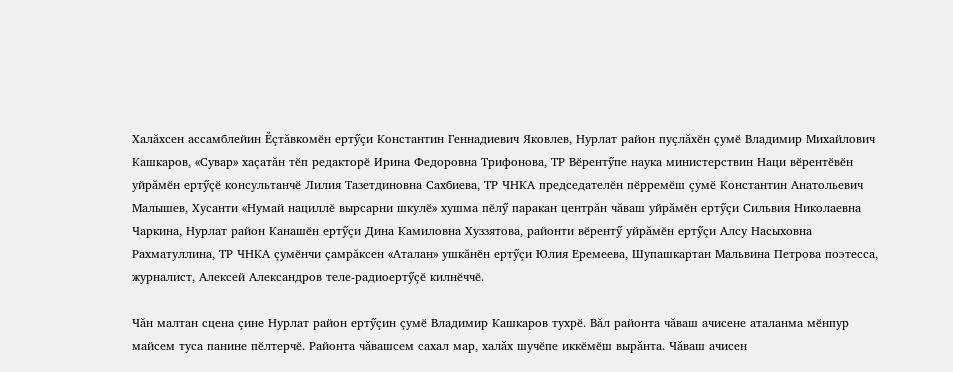Халăхсен ассамблейин Ӗçтăвкомӗн ертӳçи Константин Геннадиевич Яковлев, Нурлат район пуçлăхӗн çумӗ Владимир Михайлович Кашкаров, «Сувар» хаçатăн тӗп редакторӗ Ирина Федоровна Трифонова, ТР Вӗрентӳпе наука министерствин Наци вӗрентӗвӗн уйрăмӗн ертӳçӗ консультанчӗ Лилия Тазетдиновна Сахбиева, ТР ЧНКА председателӗн пӗрремӗш çумӗ Константин Анатольевич Малышев, Хусанти «Нумай нациллӗ вырсарни шкулӗ» хушма пӗлӳ паракан центрăн чăваш уйрăмӗн ертӳçи Сильвия Николаевна Чаркина, Нурлат район Канашӗн ертӳçи Дина Камиловна Хуззятова, районти вӗрентӳ уйрăмӗн ертӳçи Алсу Насыховна Рахматуллина, ТР ЧНКА çумӗнчи çамрăксен «Аталан» ушкăнӗн ертӳçи Юлия Еремеева, Шупашкартан Мальвина Петрова поэтесса, журналист, Алексей Александров теле-радиоертӳçӗ килнӗччӗ.

Чăн малтан сцена çине Нурлат район ертӳçин çумӗ Владимир Кашкаров тухрӗ. Вăл районта чăваш ачисене аталанма мӗнпур майсем туса панине пӗлтерчӗ. Районта чăвашсем сахал мар, халăх шучӗпе иккӗмӗш вырăнта. Чăваш ачисен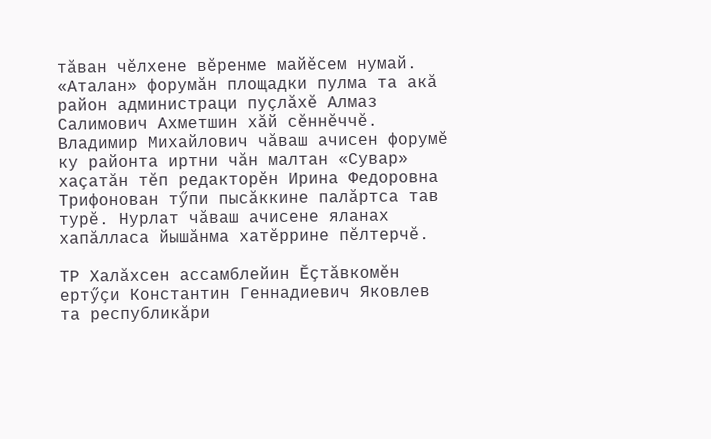тăван чӗлхене вӗренме майӗсем нумай. «Аталан» форумăн площадки пулма та акă район администраци пуçлăхӗ Алмаз Салимович Ахметшин хăй сӗннӗччӗ. Владимир Михайлович чăваш ачисен форумӗ ку районта иртни чăн малтан «Сувар» хаçатăн тӗп редакторӗн Ирина Федоровна Трифонован тӳпи пысăккине палăртса тав турӗ. Нурлат чăваш ачисене яланах хапăлласа йышăнма хатӗррине пӗлтерчӗ.

ТР Халăхсен ассамблейин Ӗçтăвкомӗн ертӳçи Константин Геннадиевич Яковлев та республикăри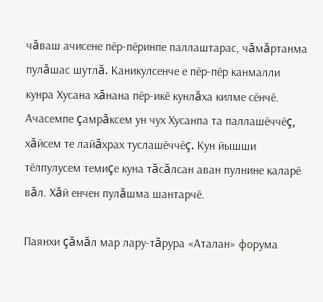чăваш ачисене пӗр-пӗринпе паллаштарас, чăмăртанма пулăшас шутлă. Каникулсенче е пӗр-пӗр канмалли кунра Хусана хăнана пӗр-икӗ кунлăха килме сӗнчӗ. Ачасемпе çамрăксем ун чух Хусанпа та паллашӗччӗç, хăйсем те лайăхрах туслашӗччӗç. Кун йышши тӗлпулусем темиçе куна тăсăлсан аван пулнине каларӗ вăл. Хăй енчен пулăшма шантарчӗ.

Паянхи çăмăл мар лару-тăрура «Аталан» форума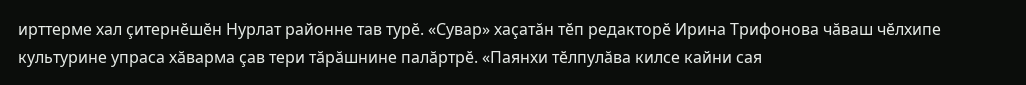ирттерме хал çитернӗшӗн Нурлат районне тав турӗ. «Сувар» хаçатăн тӗп редакторӗ Ирина Трифонова чăваш чӗлхипе культурине упраса хăварма çав тери тăрăшнине палăртрӗ. «Паянхи тӗлпулăва килсе кайни сая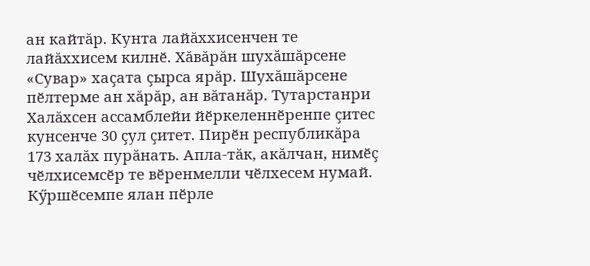ан кайтăр. Кунта лайăххисенчен те лайăххисем килнӗ. Хăвăрăн шухăшăрсене «Сувар» хаçата çырса ярăр. Шухăшăрсене пӗлтерме ан хăрăр, ан вăтанăр. Тутарстанри Халăхсен ассамблейи йӗркеленнӗренпе çитес кунсенче 30 çул çитет. Пирӗн республикăра 173 халăх пурăнать. Апла-тăк, акăлчан, нимӗç чӗлхисемсӗр те вӗренмелли чӗлхесем нумай. Кӳршӗсемпе ялан пӗрле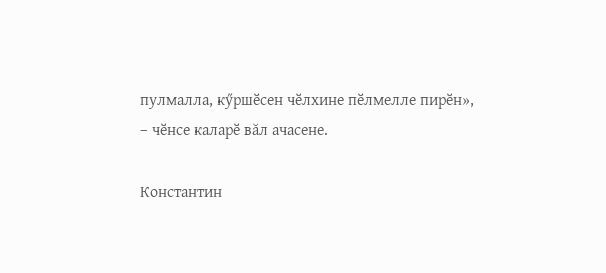пулмалла, кӳршӗсен чӗлхине пӗлмелле пирӗн», – чӗнсе каларӗ вăл ачасене.

Константин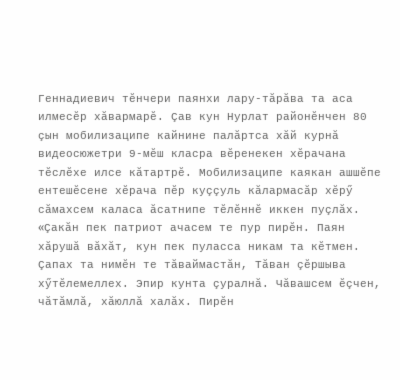Геннадиевич тӗнчери паянхи лару-тăрăва та аса илмесӗр хăвармарӗ. Çав кун Нурлат районӗнчен 80 çын мобилизаципе кайнине палăртса хăй курнă видеосюжетри 9-мӗш класра вӗренекен хӗрачана тӗслӗхе илсе кăтартрӗ. Мобилизаципе каякан ашшӗпе ентешӗсене хӗрача пӗр куççуль кăлармасăр хӗрӳ сăмахсем каласа ăсатнипе тӗлӗннӗ иккен пуçлăх. «Çакăн пек патриот ачасем те пур пирӗн. Паян хăрушă вăхăт, кун пек пуласса никам та кӗтмен. Çапах та нимӗн те тăваймастăн, Тăван çӗршыва хӳтӗлемеллех. Эпир кунта çуралнă. Чăвашсем ӗçчен, чăтăмлă, хăюллă халăх. Пирӗн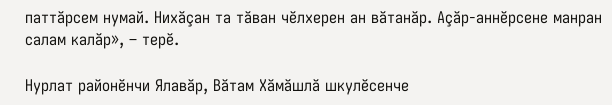паттăрсем нумай. Нихăçан та тăван чӗлхерен ан вăтанăр. Аçăр-аннӗрсене манран салам калăр», – терӗ.

Нурлат районӗнчи Ялавăр, Вăтам Хăмăшлă шкулӗсенче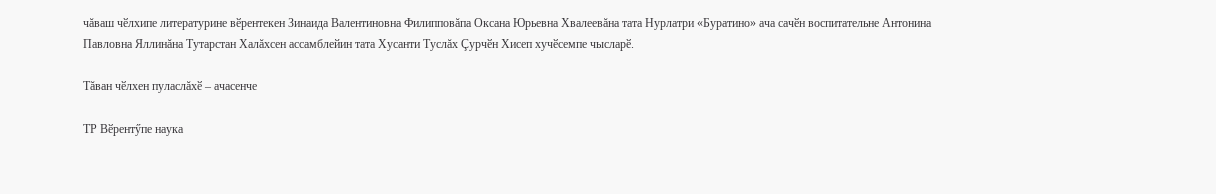чăваш чӗлхипе литературине вӗрентекен Зинаида Валентиновна Филипповăпа Оксана Юрьевна Хвалеевăна тата Нурлатри «Буратино» ача сачӗн воспитательне Антонина Павловна Яллинăна Тутарстан Халăхсен ассамблейин тата Хусанти Туслăх Çурчӗн Хисеп хучӗсемпе чысларӗ.

Тăван чӗлхен пуласлăхӗ – ачасенче

ТР Вӗрентӳпе наука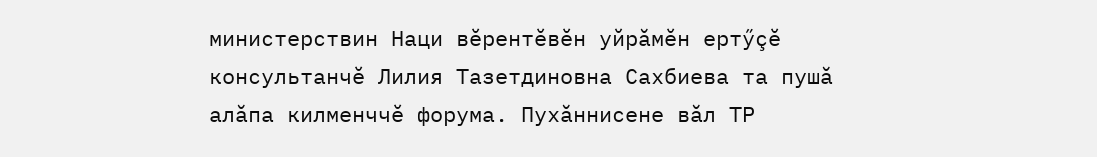министерствин Наци вӗрентӗвӗн уйрăмӗн ертӳçӗ консультанчӗ Лилия Тазетдиновна Сахбиева та пушă алăпа килменччӗ форума. Пухăннисене вăл ТР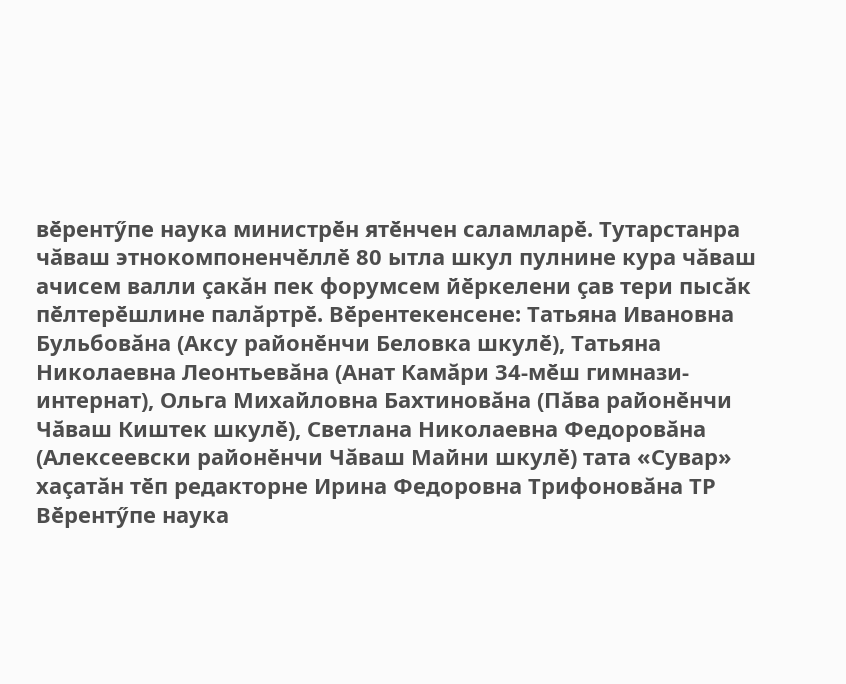вӗрентӳпе наука министрӗн ятӗнчен саламларӗ. Тутарстанра чăваш этнокомпоненчӗллӗ 80 ытла шкул пулнине кура чăваш ачисем валли çакăн пек форумсем йӗркелени çав тери пысăк пӗлтерӗшлине палăртрӗ. Вӗрентекенсене: Татьяна Ивановна Бульбовăна (Аксу районӗнчи Беловка шкулӗ), Татьяна Николаевна Леонтьевăна (Анат Камăри 34-мӗш гимнази-интернат), Ольга Михайловна Бахтиновăна (Пăва районӗнчи Чăваш Киштек шкулӗ), Светлана Николаевна Федоровăна (Алексеевски районӗнчи Чăваш Майни шкулӗ) тата «Сувар»  хаçатăн тӗп редакторне Ирина Федоровна Трифоновăна ТР Вӗрентӳпе наука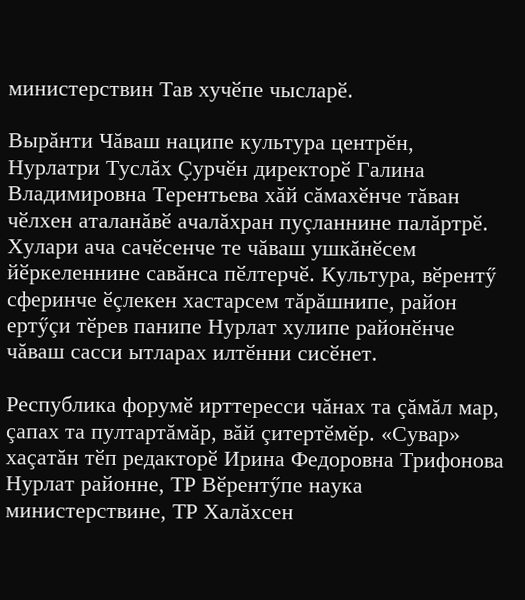министерствин Тав хучӗпе чысларӗ.

Вырăнти Чăваш наципе культура центрӗн, Нурлатри Туслăх Çурчӗн директорӗ Галина Владимировна Терентьева хăй сăмахӗнче тăван чӗлхен аталанăвӗ ачалăхран пуçланнине палăртрӗ. Хулари ача сачӗсенче те чăваш ушкăнӗсем йӗркеленнине савăнса пӗлтерчӗ. Культура, вӗрентӳ сферинче ӗçлекен хастарсем тăрăшнипе, район ертӳçи тӗрев панипе Нурлат хулипе районӗнче чăваш сасси ытларах илтӗнни сисӗнет.

Республика форумӗ ирттересси чăнах та çăмăл мар, çапах та пултартăмăр, вăй çитертӗмӗр. «Сувар» хаçатăн тӗп редакторӗ Ирина Федоровна Трифонова Нурлат районне, ТР Вӗрентӳпе наука министерствине, ТР Халăхсен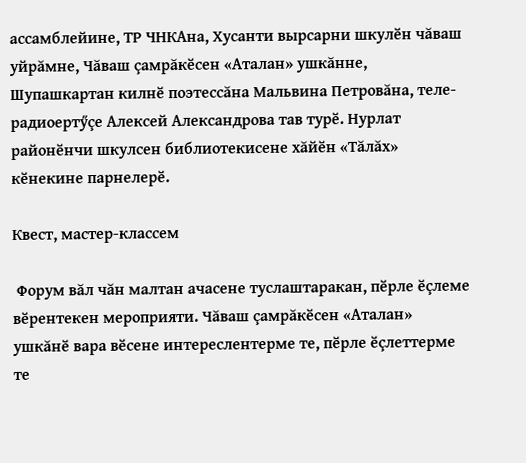ассамблейине, ТР ЧНКАна, Хусанти вырсарни шкулӗн чăваш уйрăмне, Чăваш çамрăкӗсен «Аталан» ушкăнне, Шупашкартан килнӗ поэтессăна Мальвина Петровăна, теле-радиоертӳçе Алексей Александрова тав турӗ. Нурлат районӗнчи шкулсен библиотекисене хăйӗн «Тăлăх» кӗнекине парнелерӗ.

Квест, мастер-классем

 Форум вăл чăн малтан ачасене туслаштаракан, пӗрле ӗçлеме вӗрентекен мероприяти. Чăваш çамрăкӗсен «Аталан» ушкăнӗ вара вӗсене интереслентерме те, пӗрле ӗçлеттерме те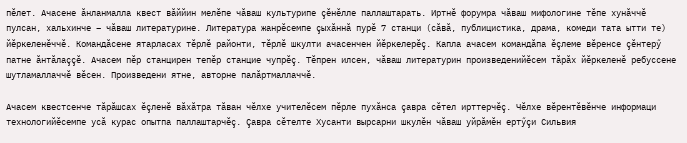пӗлет. Ачасене ăнланмалла квест вăййин мелӗпе чăваш культурипе çӗнӗлле паллаштарать. Иртнӗ форумра чăваш мифологине тӗпе хунăччӗ пулсан, хальхинче – чăваш литературине. Литература жанрӗсемпе çыхăннă пурӗ 7 станци (сăвă, публицистика, драма, комеди тата ытти те) йӗркеленӗччӗ. Командăсене ятарласах тӗрлӗ районти, тӗрлӗ шкулти ачасенчен йӗркелерӗç. Капла ачасем командăпа ӗçлеме вӗренсе çӗнтерӳ патне ăнтăлаççӗ. Ачасем пӗр станцирен тепӗр станцие чупрӗç. Тӗпрен илсен, чăваш литературин произведенийӗсем тăрăх йӗркеленӗ ребуссене шутламаллаччӗ вӗсен. Произведени ятне, авторне палăртмаллаччӗ.

Ачасем квестсенче тăрăшсах ӗçленӗ вăхăтра тăван чӗлхе учителӗсем пӗрле пухăнса çавра сӗтел ирттерчӗç. Чӗлхе вӗрентӗвӗнче информаци технологийӗсемпе усă курас опытпа паллаштарчӗç. Çавра сӗтелте Хусанти вырсарни шкулӗн чăваш уйрăмӗн ертӳçи Сильвия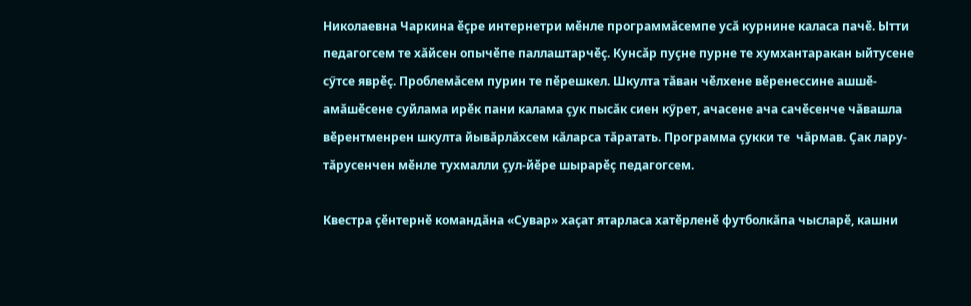Николаевна Чаркина ӗçре интернетри мӗнле программăсемпе усă курнине каласа пачӗ. Ытти педагогсем те хăйсен опычӗпе паллаштарчӗç. Кунсăр пуçне пурне те хумхантаракан ыйтусене сӳтсе яврӗç. Проблемăсем пурин те пӗрешкел. Шкулта тăван чӗлхене вӗренессине ашшӗ-амăшӗсене суйлама ирӗк пани калама çук пысăк сиен кӳрет, ачасене ача сачӗсенче чăвашла вӗрентменрен шкулта йывăрлăхсем кăларса тăратать. Программа çукки те  чăрмав. Çак лару-тăрусенчен мӗнле тухмалли çул-йӗре шырарӗç педагогсем.

Квестра çӗнтернӗ командăна «Сувар» хаçат ятарласа хатӗрленӗ футболкăпа чысларӗ, кашни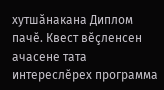хутшăнакана Диплом пачӗ. Квест вӗçленсен ачасене тата интереслӗрех программа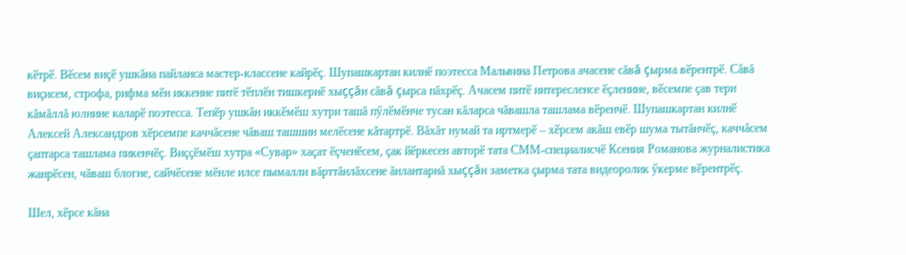кӗтрӗ. Вӗсем виçӗ ушкăна пайланса мастер-классене кайрӗç. Шупашкартан килнӗ поэтесса Мальвина Петрова ачасене сăвă çырма вӗрентрӗ. Сăвă виçисем, строфа, рифма мӗн иккенне питӗ тӗплӗн тишкернӗ хыççăн сăвă çырса пăхрӗç. Ачасем питӗ интересленсе ӗçленине, вӗсемпе çав тери кăмăллă юлнине каларӗ поэтесса. Тепӗр ушкăн иккӗмӗш хутри ташă пӳлӗмӗнче тусан кăларса чăвашла ташлама вӗренчӗ. Шупашкартан килнӗ Алексей Александров хӗрсемпе каччăсене чăваш ташшин мелӗсене кăтартрӗ. Вăхăт нумай та иртмерӗ – хӗрсем акăш евӗр шума тытăнчӗç, каччăсем çаптарса ташлама пикенчӗç. Виççӗмӗш хутра «Сувар» хаçат ӗçченӗсем, çак йӗркесен авторӗ тата СММ-специалисчӗ Ксения Романова журналистика жанрӗсен, чăваш блогне, сайчӗсене мӗнле илсе пымалли вăрттăнлăхсене ăнлантарнă хыççăн заметка çырма тата видеоролик ӳкерме вӗрентрӗç.

Шел, хӗрсе кăна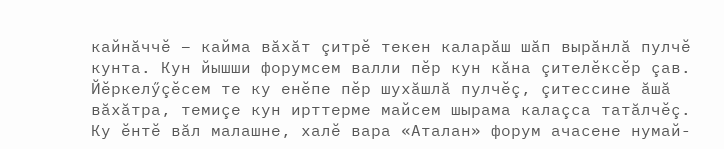кайнăччӗ – кайма вăхăт çитрӗ текен каларăш шăп вырăнлă пулчӗ кунта. Кун йышши форумсем валли пӗр кун кăна çителӗксӗр çав. Йӗркелӳçӗсем те ку енӗпе пӗр шухăшлă пулчӗç, çитессине ăшă вăхăтра, темиçе кун ирттерме майсем шырама калаçса татăлчӗç.  Ку ӗнтӗ вăл малашне, халӗ вара «Аталан» форум ачасене нумай-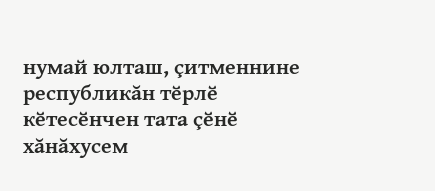нумай юлташ, çитменнине республикăн тӗрлӗ кӗтесӗнчен тата çӗнӗ хăнăхусем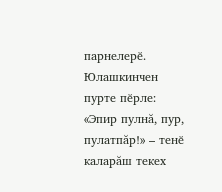парнелерӗ. Юлашкинчен пурте пӗрле: «Эпир пулнă, пур, пулатпăр!» – тенӗ каларăш текех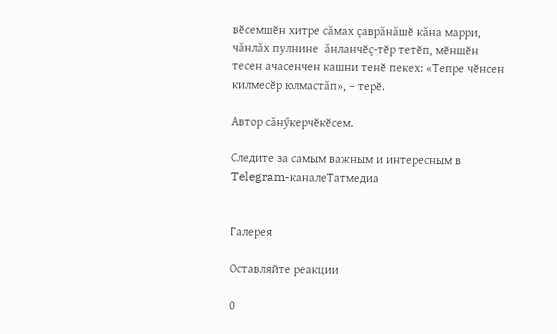вӗсемшӗн хитре сăмах çаврăнăшӗ кăна марри, чăнлăх пулнине  ăнланчӗç-тӗр тетӗп, мӗншӗн тесен ачасенчен кашни тенӗ пекех: «Тепре чӗнсен килмесӗр юлмастăп», – терӗ.

Автор сăнӳкерчӗкӗсем.

Следите за самым важным и интересным в Telegram-каналеТатмедиа


Галерея

Оставляйте реакции

0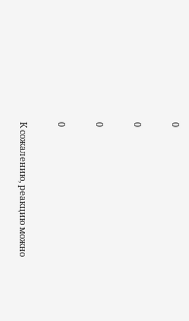0

0

0

0

К сожалению, реакцию можно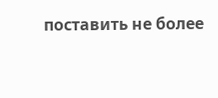поставить не более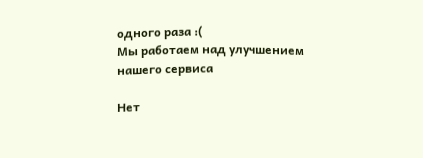одного раза :(
Мы работаем над улучшением нашего сервиса

Нет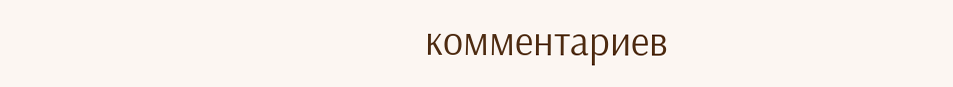комментариев